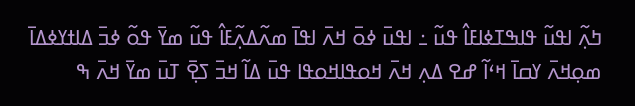ߤߍ߲߬ ߊߟߎ߬ ߟߊߒߠߦߊߓߊ߮ ߟߎ߬ ߸ ߊߟߎ߫ ߦߋ߫ ߞߍ߫ ߊߟߊ߫ ߘߍ߬ߡߍ߲߬ߓߊ߮ ߟߎ߬ ߘߌ߫ ߟߋ߬ ߦߏ߫ ߡߊߙߌߦߡߊ߫ ߘߋ߲ߞߍ߫ ߌߛߊ߫ ߞߵߊ߬ ߝߐ ߡߍ߲ ߞߍ߫ ߞߋߟߊߞߋߟߊ ߟߎ߫ ߡߊ߬ ߞߏ߫ ߖߐ߲߫ ߠߎ߫ ߘߌ߫ ߞߍ߫ ߒ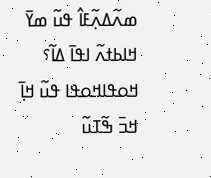ߘߍ߬ߡߍ߲߬ߓߊ߮ ߟߎ߬ ߘߌ߫ ߞߊߕߙߍ߬ ߊߟߊ߫ ߡߊ߬؟ ߞߋߟߊߞߋߟߊ ߟߎ߬ ߞߊ߲߫ ߞߏ߫ ߒ߬ߠߎ߬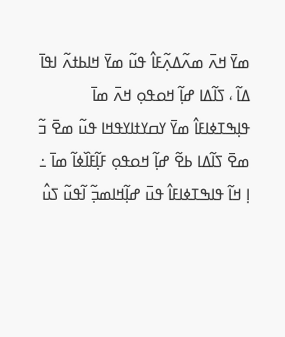ߘߌ߫ ߞߍ߫ ߘߍ߬ߡߍ߲߬ߓߊ߮ ߟߎ߬ ߘߌ߫ ߞߊߕߙߍ߬ ߊߟߊ߫ ߡߊ߬ ، ߖߊ߬ߡߊ ߝߊ߲߬ ߞߋߟߋ߲ ߞߍ߫ ߘߊ߫ ߟߊ߲ߒߠߦߊߓߊ߮ ߘߌ߫ ߌߛߌߙߊߌߟߞߊ ߟߎ߬ ߘߐ߫ ߏ߬ ߘߐ߫ ߖߊ߬ߡߊ ߕߐ߬ ߝߊ߲߬ ߞߋߟߋ߲ ߓߊ߲߬ߓߊ߰ߦߊ߬ ߘߊ߫ ߸ ߊ߲ ߞߊ߬ ߟߊߒߠߦߊߓߊ߮ ߟߎ߫ ߝߊ߲߬ߞߊߘߏ߲߬ ߊ߬ߟߎ߬ ߖߎ߮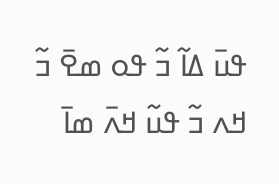ߟߎ߫ ߡߊ߬ ߏ߬ ߟߋ ߘߐ߫ ߏ߬ ߞߍ ߏ߬ ߟߎ߬ ߞߍ߫ ߘߊ߫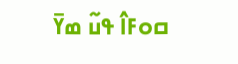ߛߋߓߊ߮ ߟߎ߬ ߘߌ߫